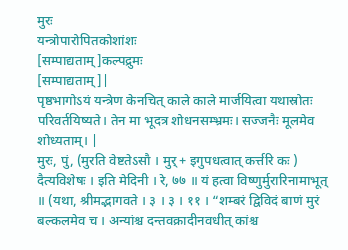मुरः
यन्त्रोपारोपितकोशांशः
[सम्पाद्यताम्]कल्पद्रुमः
[सम्पाद्यताम्]|
पृष्ठभागोऽयं यन्त्रेण केनचित् काले काले मार्जयित्वा यथास्रोतः परिवर्तयिष्यते। तेन मा भूदत्र शोधनसम्भ्रमः। सज्जनैः मूलमेव शोध्यताम्। |
मुरः, पुं, (मुरति वेष्टतेऽसौ । मुर् + इगुपधत्वात् कर्त्तरि कः ) दैत्यविशेषः । इति मेदिनी । रे, ७७ ॥ यं हत्वा विष्णुर्मुरारिनामाभूत् ॥ (यथा, श्रीमद्भागवते । ३ । ३ । ११ । “शम्बरं द्विविदं बाणं मुरं बल्कलमेव च । अन्यांश्च दन्तवक्रादीनवधीत् कांश्च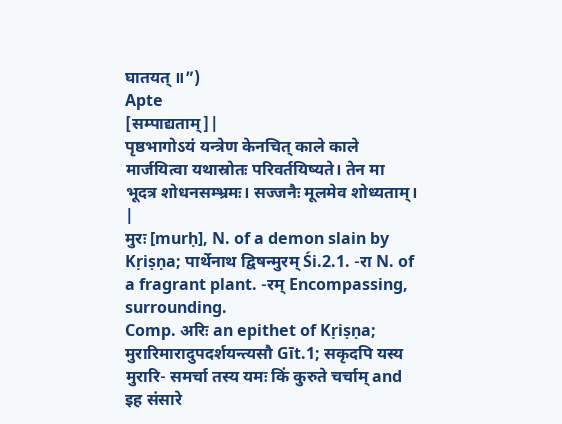घातयत् ॥”)
Apte
[सम्पाद्यताम्]|
पृष्ठभागोऽयं यन्त्रेण केनचित् काले काले मार्जयित्वा यथास्रोतः परिवर्तयिष्यते। तेन मा भूदत्र शोधनसम्भ्रमः। सज्जनैः मूलमेव शोध्यताम्। |
मुरः [murḥ], N. of a demon slain by Kṛiṣṇa; पार्थेनाथ द्विषन्मुरम् Śi.2.1. -रा N. of a fragrant plant. -रम् Encompassing, surrounding.
Comp. अरिः an epithet of Kṛiṣṇa; मुरारिमारादुपदर्शयन्त्यसौ Gīt.1; सकृदपि यस्य मुरारि- समर्चा तस्य यमः किं कुरुते चर्चाम् and इह संसारे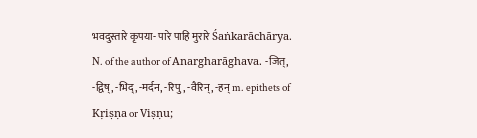भवदुस्तारे कृपया- पारे पाहि मुरारे Śaṅkarāchārya.
N. of the author of Anargharāghava. -जित्, -द्विष्, -भिद्, -मर्दन, -रिपु, -वैरिन्, -हन् m. epithets of Kṛiṣṇa or Viṣṇu;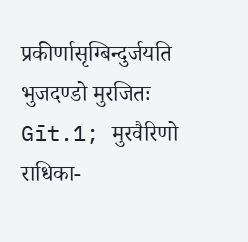प्रकीर्णासृग्बिन्दुर्जयति भुजदण्डो मुरजितः Gīt.1; मुरवैरिणो राधिका-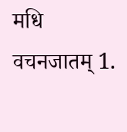मधि वचनजातम् 1.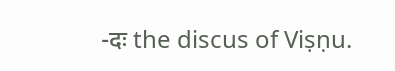-दः the discus of Viṣṇu.